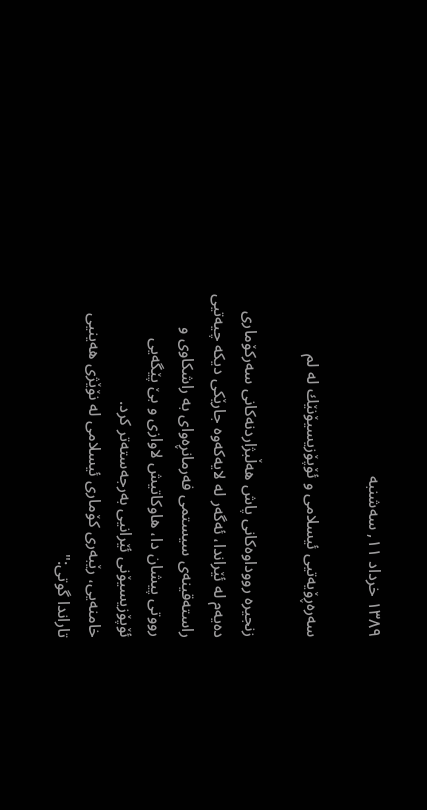۱۳۸۹ خرداد ۱۱, سه‌شنبه

سه‌ره‌ڕۆیه‌تیی‌ ئیسلامی‌ و ئۆپۆزیسیۆنێك له‌ لم

زنجیره‌ رووداوه‌كانی‌ پاش هه‌ڵبژاردنه‌كانی‌ سه‌ركۆماری‌ ده‌یه‌م له‌ ئێراندا، ئه‌گه‌ر له‌ لایه‌كه‌وه‌ جارێكی‌ دیكه‌ چیه‌تیی‌ راسته‌قینه‌ی‌ سیستمی‌ فه‌رمانڕه‌وای‌ به‌ راشكاوی‌ و رووتی‌ پیشان دا، هاوكاتیش لاوازی‌ و بێ‌ پێگه‌یی‌ ئۆپۆزیسیۆنی‌ ئێرانیی‌ به‌رجه‌سته‌تر كرد.
خامنه‌یی‌، رێبه‌ری‌ كۆماری‌ ئیسلامی‌ له‌ نۆێژی‌ هه‌ینیی‌ تاراندا گوتی‌:"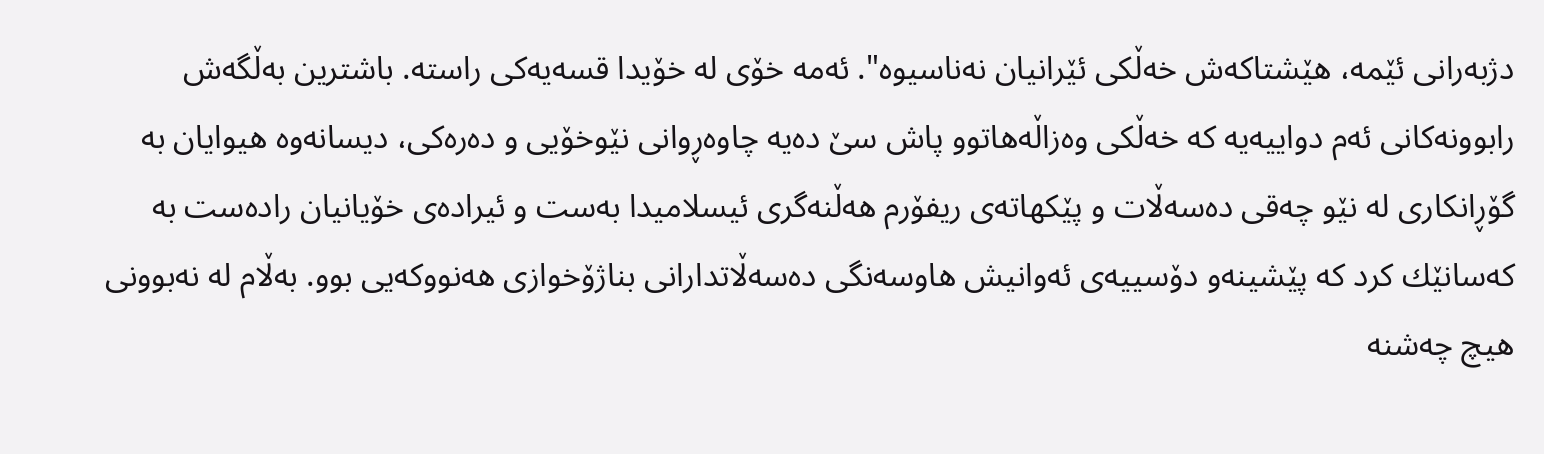دژبه‌رانی‌ ئێمه‌، هێشتاكه‌ش خه‌ڵكی‌ ئێرانیان نه‌ناسیوه‌". ئه‌مه‌ خۆی‌ له‌ خۆیدا قسه‌یه‌كی‌ راسته‌. باشترین به‌ڵگه‌ش رابوونه‌كانی‌ ئه‌م دواییه‌یه‌ كه‌ خه‌ڵكی‌ وه‌زاڵه‌هاتوو پاش سێ‌ ده‌یه‌ چاوه‌ڕوانی‌ نێوخۆیی‌ و ده‌ره‌كی‌، دیسانه‌وه‌ هیوایان به‌ گۆڕانكاری‌ له‌ نێو چه‌قی‌ ده‌سه‌ڵات و پێكهاته‌ی‌ ریفۆرم هه‌ڵنه‌گری‌ ئیسلامیدا به‌ست و ئیراده‌ی‌ خۆیانیان راده‌ست به‌ كه‌سانێك كرد كه‌ پێشینه‌و دۆسییه‌ی‌ ئه‌وانیش هاوسه‌نگی‌ ده‌سه‌ڵاتدارانی‌ بناژۆخوازی‌ هه‌نووكه‌یی‌ بوو. به‌ڵام له‌ نه‌بوونی‌ هیچ چه‌شنه‌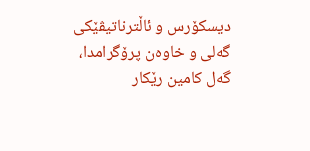دیسكۆرس و ئاڵترناتیڤێكی‌ گه‌لی‌ و خاوه‌ن پرۆگرامدا، گه‌ل كامین رێكار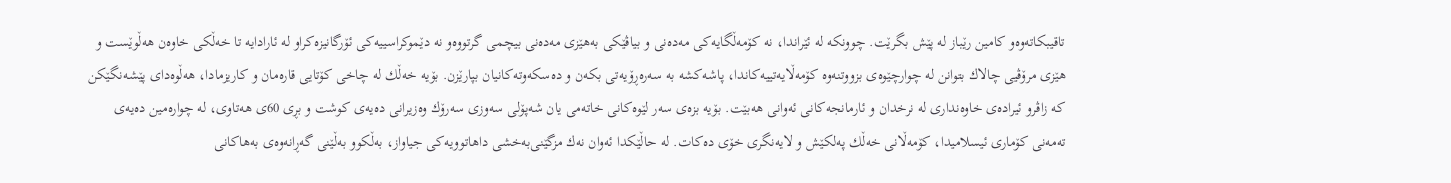تاقیبكاته‌وه‌و كامین رێباز له‌ پێش بگرێت. چوونكه‌ له‌ ئێراندا، نه‌ كۆمه‌ڵگایه‌كی‌ مه‌ده‌نی‌ و بیاڤێكی‌ به‌هێزی‌ مه‌ده‌نی‌ بیچمی گرتووه‌و نه‌ دێموكراسییه‌كی‌ ئۆرگانیزه‌كراو له‌ ئارادایه‌ تا خه‌ڵكی‌ خاوه‌ن هه‌ڵوێست و هێزی‌ مرۆڤیی‌ چالاك بتوانن له‌ چوارچێوه‌ی‌ بزووتنه‌وه‌ كۆمه‌ڵایه‌تییه‌كاندا، پاشه‌كشه‌ به‌ سه‌ره‌ڕۆیه‌تی‌ بكه‌ن و ده‌سكه‌وته‌كانیان بپارێزن. بۆیه‌ خه‌ڵك له‌ چاخی‌ كۆتایی‌ قاره‌مان و كاریزمادا، هه‌ڵوه‌دای‌ پێشه‌نگێكن كه‌ زاڤرو ئیراده‌ی‌ خاوه‌نداری‌ له‌ نرخدان و ئارمانجه‌كانی‌ ئه‌وانی‌ هه‌بێت. بۆیه‌ بزه‌ی‌ سه‌ر لێوه‌كانی‌ خاته‌می‌ یان شه‌پۆلی‌ سه‌وزی‌ سه‌رۆك وه‌زیرانی‌ ده‌یه‌ی‌ كوشت و بڕی‌ 60ی‌ هه‌تاوی‌، له‌ چواره‌مین ده‌یه‌ی‌ ته‌مه‌نی‌ كۆماری‌ ئیسلامیدا، كۆمه‌ڵانی‌ خه‌ڵك په‌لكێش و لایه‌نگری‌ خۆی‌ ده‌كات. له‌ حاڵێكدا ئه‌وان نه‌ك مزگێنی‌به‌خشی‌ داهاتوویه‌كی‌ جیاواز، به‌ڵكوو به‌ڵێنی‌ گه‌ڕانه‌وه‌ی‌ به‌هاكانی‌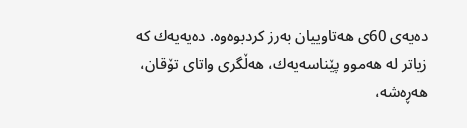ده‌یه‌ی‌ 60ی‌ هه‌تاوییان به‌رز كردبوه‌وه‌. ده‌یه‌یه‌ك كه‌ زیاتر له‌ هه‌موو پێناسه‌یه‌ك، هه‌ڵگری‌ واتای‌ تۆقان، هه‌ڕه‌شه‌،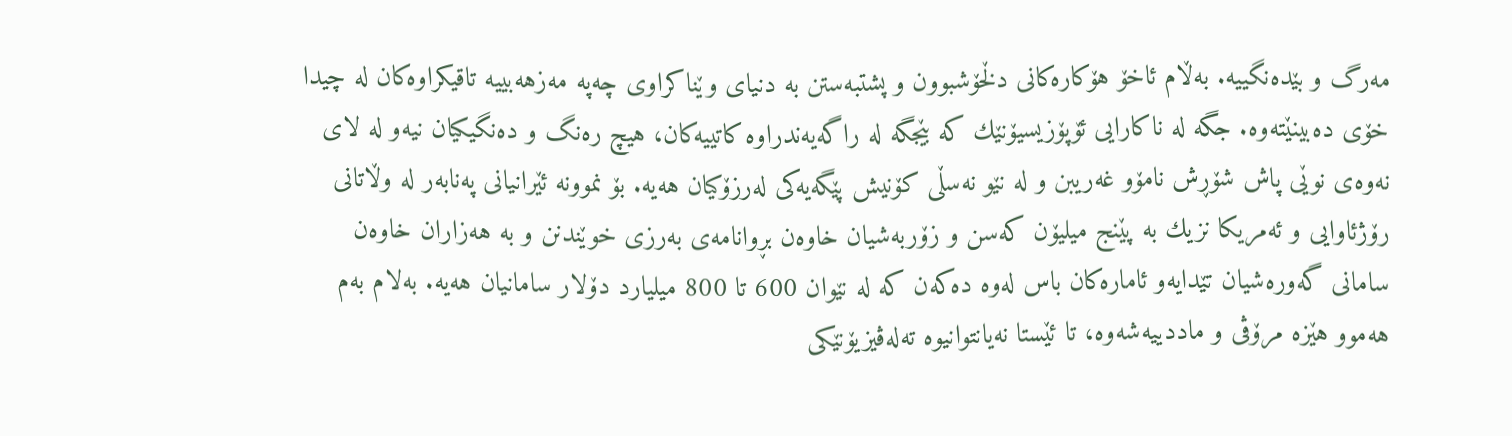مه‌رگ و بێده‌نگییه‌. به‌ڵام ئاخۆ هۆكاره‌كانی‌ دڵخۆشبوون و پشتبه‌ستن به‌ دنیای‌ وێناكراوی‌ چه‌په‌ مه‌زهه‌بییه‌ تاقیكراوه‌كان له‌ چیدا خۆی‌ ده‌بینێته‌وه‌. جگه‌ له‌ ناكارایی‌ ئۆپۆزیسیۆنێك كه‌ بێجگه‌ له‌ راگه‌یه‌ندراوه‌ كاتییه‌كان، هیچ ره‌نگ و ده‌نگیكیان نیه‌و له‌ لای‌ نه‌وه‌ی‌ نوێی‌ پاش شۆڕش نامۆو غه‌ریبن و له‌ نێو نه‌سڵی‌ كۆنیش پێگه‌یه‌كی‌ له‌رزۆكیان هه‌یه‌. بۆ نموونه‌ ئێرانیانی‌ په‌نابه‌ر له‌ وڵاتانی‌ رۆژئاوایی‌ و ئه‌مریكا نزیك به‌ پێنج میلیۆن كه‌سن و زۆربه‌شیان خاوه‌ن بڕوانامه‌ی‌ به‌رزی‌ خوێندنن و به‌ هه‌زاران خاوه‌ن سامانی‌ گه‌وره‌شیان تێدایه‌و ئاماره‌كان باس له‌وه‌ ده‌كه‌ن كه‌ له‌ نێوان 600 تا 800 میلیارد دۆلار سامانیان هه‌یه‌. به‌لام به‌م هه‌موو هێزه‌ مرۆڤی‌ و ماددییه‌شه‌وه‌، تا ئێستا نه‌یانتوانیوه‌ ته‌له‌ڤیزیۆنێكی‌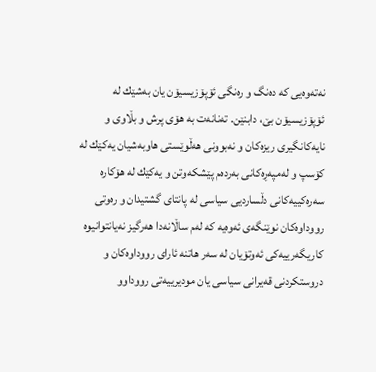نه‌ته‌وه‌یی‌ كه‌ ده‌نگ و ره‌نگی‌ ئۆپۆزیسیۆن یان به‌شێك له‌ ئۆپۆزیسیۆن بێ‌، دابنێن. ته‌نانه‌ت به‌ هۆی‌ پرش و بڵاوی‌ و نایه‌كانگیری‌ ریزه‌كان و نه‌بوونی‌ هه‌ڵوێستی‌ هاوبه‌شیان یه‌كێك له‌ كۆسپ و له‌مپه‌ڕه‌كانی‌ به‌رده‌م پێشكه‌وتن و یه‌كێك له‌ هۆكاره‌ سه‌ره‌كییه‌كانی‌ دڵساردیی‌ سیاسی‌ له‌ پانتای‌ گشتیدان و ره‌وتی‌ رووداوه‌كان نوێنگه‌ی‌ ئه‌وه‌یه‌ كه‌ له‌م ساڵانه‌دا هه‌رگیز نه‌یانتوانیوه‌ كاریگه‌رییه‌كی‌ ئه‌وتۆیان له‌ سه‌ر هاتنه‌ ئارای‌ رووداوه‌كان و دروستكردنی‌ قه‌یرانی‌ سیاسی‌ یان مودیرییه‌تی‌ رووداوو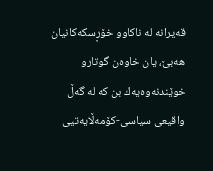قه‌یرانه‌ له‌ ناكاوو خۆڕسكه‌كانیان هه‌بێ‌، یان خاوه‌ن گوتارو خوێندنه‌وه‌یه‌ك بن كه‌ له‌ گه‌ڵ واقیعی‌ سیاسی‌-كۆمه‌ڵایه‌تیی‌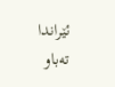ئێراندا ته‌باو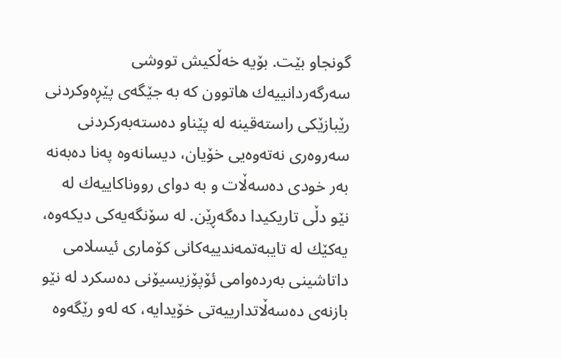گونجاو بێت. بۆیه‌ خه‌ڵكیش تووشی‌ سه‌رگه‌ردانییه‌ك هاتوون كه‌ به‌ جێگه‌ی‌ پێڕه‌وكردنی‌ رێبازێكی‌ راسته‌قینه‌ له‌ پێناو ده‌سته‌به‌ركردنی‌ سه‌روه‌ری‌ نه‌ته‌وه‌یی‌ خۆیان، دیسانه‌وه‌ په‌نا ده‌به‌نه‌ به‌ر خودی‌ ده‌سه‌ڵات و به‌ دوای‌ رووناكاییه‌ك له‌ نێو دڵی‌ تاریكیدا ده‌گه‌ڕێن. له‌ سۆنگه‌یه‌كی‌ دیكه‌وه‌، یه‌كێك له‌ تایبه‌تمه‌ندییه‌كانی‌ كۆماری‌ ئیسلامی‌ داتاشینی‌ به‌رده‌وامی‌ ئۆپۆزیسیۆنی‌ ده‌سكرد له‌ نێو بازنه‌ی‌ ده‌سه‌ڵاتدارییه‌تی‌ خۆیدایه‌، كه‌ له‌و رێگه‌وه‌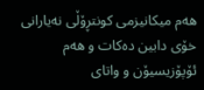هه‌م میكانیزمی‌ كونتڕۆڵی‌ نه‌یارانی‌ خۆی‌ دابین ده‌كات و هه‌م ئۆپۆزیسیۆن و واتای‌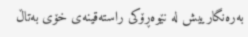به‌ره‌نگارییش له‌ نێوه‌ڕۆكی‌ راسته‌قینه‌ی‌ خۆی‌ به‌تاڵ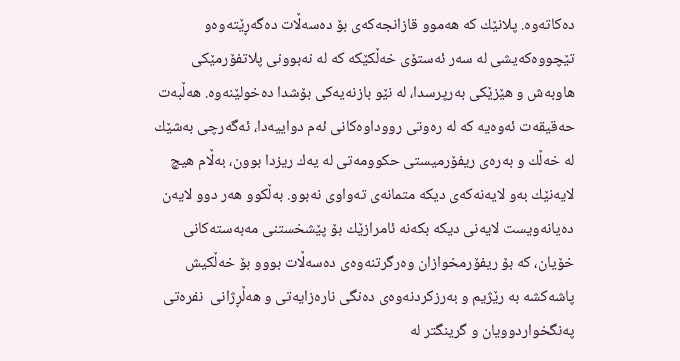ده‌كاته‌وه‌. پلانێك كه‌ هه‌موو قازانجه‌كه‌ی‌ بۆ ده‌سه‌ڵات ده‌گه‌ڕێته‌وه‌و تێچووه‌كه‌یشی‌ له‌ سه‌ر ئه‌ستۆی‌ خه‌ڵكێكه‌ كه‌ له‌ نه‌بوونی‌ پلاتفۆرمێكی‌ هاوبه‌ش و هێزێكی‌ به‌رپرسدا، له‌ نێو بازنه‌یه‌كی‌ بۆشدا ده‌خولێنه‌وه‌. هه‌ڵبه‌ت حه‌قیقه‌ت ئه‌وه‌یه‌ كه‌ له‌ ره‌وتی‌ رووداوه‌كانی‌ ئه‌م دواییه‌دا، ئه‌گه‌رچی‌ به‌شێك له‌ خه‌ڵك و به‌ره‌ی‌ ریفۆرمیستی‌ حكوومه‌تی‌ له‌ یه‌ك ریزدا بوون، به‌ڵام هیچ لایه‌نێك به‌و لایه‌نه‌كه‌ی‌ دیكه‌ متمانه‌ی‌ ته‌واوی‌ نه‌بوو. به‌ڵكوو هه‌ر دوو لایه‌ن ده‌یانه‌ویست لایه‌نی‌ دیكه‌ بكه‌نه‌ ئامرازێك بۆ پێشخستنی‌ مه‌به‌سته‌كانی‌ خۆیان، كه‌ بۆ ریفۆرمخوازان وه‌رگرتنه‌وه‌ی‌ ده‌سه‌ڵات بووو بۆ خه‌ڵكیش پاشه‌كشه‌ به‌ رێژیم و به‌رزكردنه‌وه‌ی‌ ده‌نگی‌ ناره‌زایه‌تی‌ و هه‌ڵڕژانی‌  نفره‌تی‌ په‌نگخواردوویان و گرینگتر له‌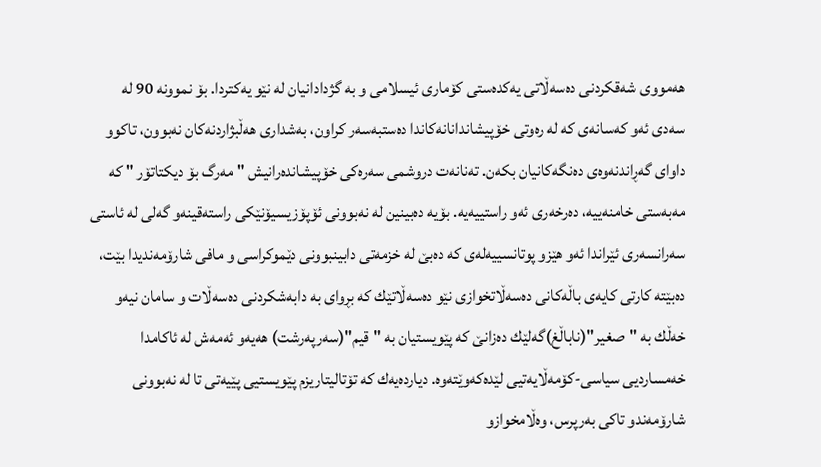هه‌مووی‌ شه‌قكردنی‌ ده‌سه‌ڵاتی‌ یه‌كده‌ستی‌ كۆماری‌ ئیسلامی‌ و به‌ گژدادانیان له‌ نێو یه‌كتردا. بۆ نموونه‌ 90 له‌ سه‌دی‌ ئه‌و كه‌سانه‌ی‌ كه‌ له‌ ره‌وتی‌ خۆپیشاندانانه‌كاندا ده‌ستبه‌سه‌ر كراون، به‌شداری‌ هه‌ڵبژاردنه‌كان نه‌بوون، تاكوو داوای‌ گه‌ڕاندنه‌وه‌ی‌ ده‌نگه‌كانیان بكه‌ن. ته‌نانه‌ت دروشمی‌ سه‌ره‌كی‌ خۆپیشانده‌رانیش " مه‌رگ بۆ دیكتاتۆر " كه‌ مه‌به‌ستی‌ خامنه‌ییه‌، ده‌رخه‌ری‌ ئه‌و راستییه‌یه‌. بۆیه‌ ده‌بینین له‌ نه‌بوونی‌ ئۆپۆزیسیۆنێكی‌ راسته‌قینه‌و گه‌لی‌ له‌ ئاستی‌ سه‌رانسه‌ری‌ ئێراندا ئه‌و هێزو پوتانسییه‌له‌ی‌ كه‌ ده‌بێ‌ له‌ خزمه‌تی‌ دابینبوونی‌ دێموكراسی‌ و مافی‌ شارۆمه‌ندیدا بێت، ده‌بێته‌ كارتی‌ كایه‌ی‌ باڵه‌كانی‌ ده‌سه‌ڵاتخوازی‌ نێو ده‌سه‌ڵاتێك كه‌ بڕوای‌ به‌ دابه‌شكردنی‌ ده‌سه‌ڵات و سامان نیه‌و خه‌ڵك به‌ "صغیر"(ناباڵغ)گه‌لێك ده‌زانێ‌ كه‌ پێویستیان به‌ "قیم"(سه‌رپه‌رشت) هه‌یه‌و ئه‌مه‌ش له‌ ئاكامدا خه‌مساردیی‌ سیاسی‌-كۆمه‌ڵایه‌تیی‌ لێده‌كه‌وێته‌وه‌. دیارده‌یه‌ك كه‌ تۆتالیتاریزم پێویستیی‌ پێیه‌تی‌ تا له‌ نه‌بوونی‌ شارۆمه‌ندو تاكی‌ به‌رپرس، وه‌ڵامخوازو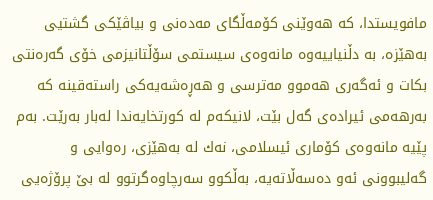مافویستدا، كه‌ هه‌وێنی‌ كۆمه‌ڵگای‌ مه‌ده‌نی‌ و بیاڤێكی‌ گشتیی‌ به‌هێزه‌، به‌ دڵنیاییه‌وه‌ مانه‌وه‌ی‌ سیستمی‌ سۆڵتانیزمی‌ خۆی‌ گه‌ره‌نتی‌ بكات و ئه‌گه‌ری‌ هه‌موو مه‌ترسی‌ و هه‌ڕه‌شه‌یه‌كی‌ راسته‌قینه‌ كه‌ به‌رهه‌می‌ ئیراده‌ی‌ گه‌ل بێت، لانیكه‌م له‌ كورتخایه‌ندا له‌بار به‌رێت. به‌م پێیه‌ مانه‌وه‌ی‌ كۆماری‌ ئیسلامی‌، نه‌ك له‌ به‌هێزی‌، ره‌وایی‌ و گه‌لیبوونی‌ ئه‌و ده‌سه‌ڵاته‌یه‌، به‌ڵكوو سه‌رچاوه‌گرتوو له‌ بێ‌ پرۆژه‌یی‌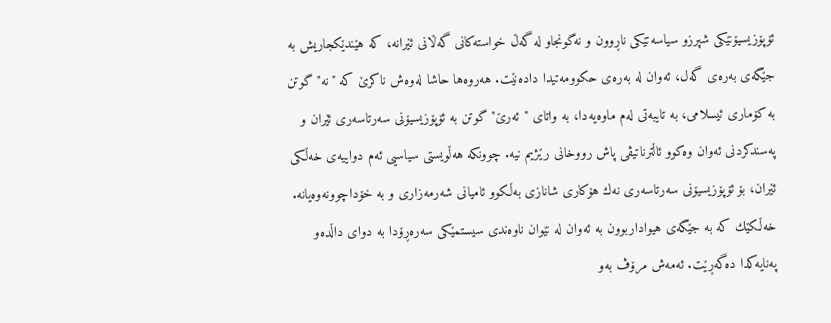ئۆپۆزیسیۆنێكی‌ شپرزو سیاسه‌تێكی‌ ناڕوون و نه‌گونجاو له‌ گه‌ڵ خواسته‌كانی‌ گه‌ڵانی‌ ئێرانه‌، كه‌ هێندێكجاریش به‌ جێگه‌ی‌ به‌ره‌ی‌ گه‌ل، ئه‌وان له‌ به‌ره‌ی‌ حكوومه‌تیدا داده‌نێت. هه‌روه‌ها حاشا له‌وه‌ش ناكرێ‌ كه‌ "نه‌"گوتن به‌ كۆماری‌ ئیسلامی‌، به‌ تایبه‌تی‌ له‌م ماوه‌یه‌دا، به‌ واتای‌ "ئه‌رێ‌"گوتن به‌ ئۆپۆزیسیۆنی‌ سه‌رتاسه‌ری‌ ئێران و په‌سندكردنی‌ ئه‌وان وه‌كوو ئاڵترناتیڤی‌ پاش رووخانی‌ رێژیم نیه‌. چوونكه‌ هه‌ڵویستی‌ سیاسیی‌ ئه‌م دواییه‌ی‌ خه‌ڵكی‌ ئێران، بۆ ئۆپۆزیسیۆنی‌ سه‌رتاسه‌ری‌ نه‌ك هۆكاری‌ شانازی‌ به‌ڵكوو ئامیانی‌ شه‌رمه‌زاری‌ و به‌ خۆداچوونه‌وه‌یانه‌. خه‌ڵكێك كه‌ به‌ جێگه‌ی‌ هیواداربوون به‌ ئه‌وان له‌ نێوان ناوه‌ندی‌ سیستمێكی‌ سه‌ره‌ڕۆدا به‌ دوای‌ داڵده‌و په‌نایه‌كدا ده‌گه‌ڕێت. ئه‌مه‌ش مرۆڤ به‌و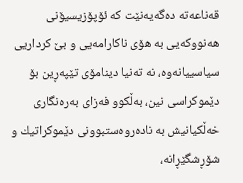قه‌ناعه‌ته‌ ده‌گه‌یه‌نێت كه‌ ئۆپۆزیسیۆنی‌ هه‌نووكه‌یی‌ به‌ هۆی‌ ناكارامه‌یی‌ و بێ‌ كرداریی‌ سیاسییانه‌وه‌، نه‌ ته‌نیا دینامۆی‌ تێپه‌ڕین بۆ دێموكراسی‌ نین، به‌ڵكوو فه‌زای‌ به‌ره‌نگاری‌ خه‌ڵكیانیش به‌ ناده‌روه‌ستبوونی‌ دێموكراتیك و شۆڕشگێڕانه‌،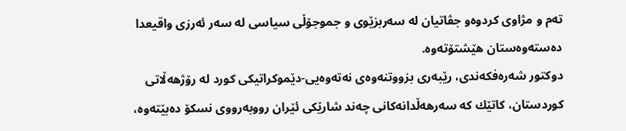ته‌م و مژاوی‌ كردوه‌و جڤاتیان له‌ سه‌ربزێوی‌ و جموجۆڵی‌ سیاسی‌ له‌ سه‌ر ئه‌رزی‌ واقیعدا ده‌سته‌وه‌ستان هێشتۆته‌وه‌.
دوكتور شه‌ره‌فكه‌ندی‌، رێبه‌ری‌ بزووتنه‌وه‌ی‌ نه‌ته‌وه‌یی‌-دێموكراتیكی‌ كورد له‌ رۆژهه‌ڵاتی‌ كوردستان، كاتێك كه‌ سه‌رهه‌ڵدانه‌كانی‌ چه‌ند شارێكی‌ ئێران رووبه‌رووی‌ نسكۆ ده‌بێته‌وه‌،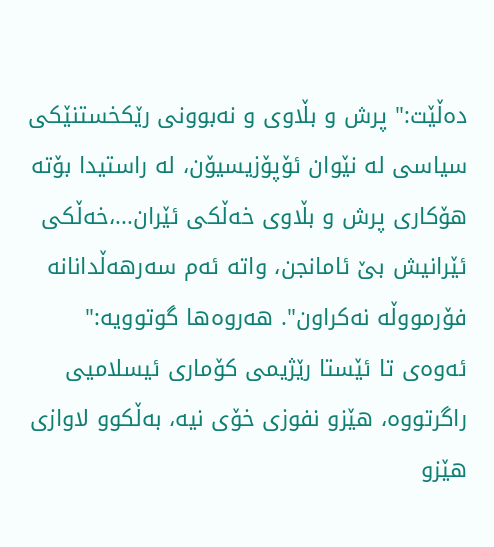ده‌ڵێت:" پرش و بڵاوی‌ و نه‌بوونی‌ رێكخستنێكی‌ سیاسی‌ له‌ نێوان ئۆپۆزیسیۆن، له‌ راستیدا بۆته‌ هۆكاری‌ پرش و بڵاوی‌ خه‌ڵكی‌ ئێران...،خه‌ڵكی‌ ئێرانیش بێ‌ ئامانجن، واته‌ ئه‌م سه‌رهه‌ڵدانانه‌ فۆرمووڵه‌ نه‌كراون". هه‌روه‌ها گوتوویه‌:" ئه‌وه‌ی‌ تا ئێستا رێژیمی‌ كۆماری‌ ئیسلامیی‌ راگرتووه‌، هێزو نفوزی‌ خۆی‌ نیه‌، به‌ڵكوو لاوازی‌ هێزو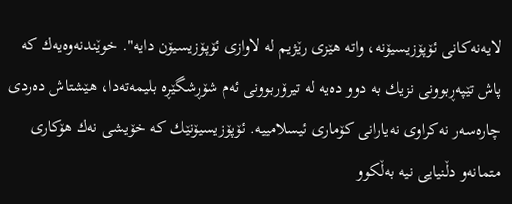لایه‌نه‌كانی‌ ئۆپۆزیسیۆنه‌، واته‌ هێزی‌ رێژیم له‌ لاوازی‌ ئۆپۆزیسیۆن دایه‌". خوێندنه‌وه‌یه‌ك كه‌ پاش تێپه‌ڕبوونی‌ نزیك به‌ دوو ده‌یه‌ له‌ تیرۆربوونی‌ ئه‌م شۆڕشگێڕه‌ بلیمه‌ته‌دا، هێشتاش ده‌ردی‌ چاره‌سه‌ر نه‌كراوی‌ نه‌یارانی‌ كۆماری‌ ئیسلامییه‌. ئۆپۆزیسیۆنێك كه‌ خۆیشی‌ نه‌ك هۆكاری‌ متمانه‌و دڵنیایی‌ نیه‌ به‌ڵكوو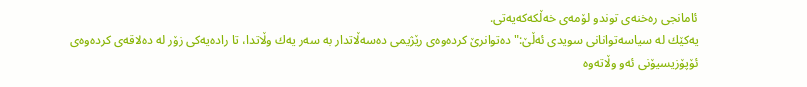ئامانجی‌ ره‌خنه‌ی‌ توندو لۆمه‌ی‌ خه‌ڵكه‌كه‌یه‌تی‌.
یه‌كێك له‌ سیاسه‌توانانی‌ سویدی‌ ئه‌ڵێ‌:" ده‌توانرێ‌ كرده‌وه‌ی‌ رێژیمی‌ ده‌سه‌ڵاتدار به‌ سه‌ر یه‌ك وڵاتدا، تا راده‌یه‌كی‌ زۆر له‌ ده‌لاقه‌ی‌ كرده‌وه‌ی‌ ئۆپۆزیسیۆنی‌ ئه‌و وڵاته‌وه‌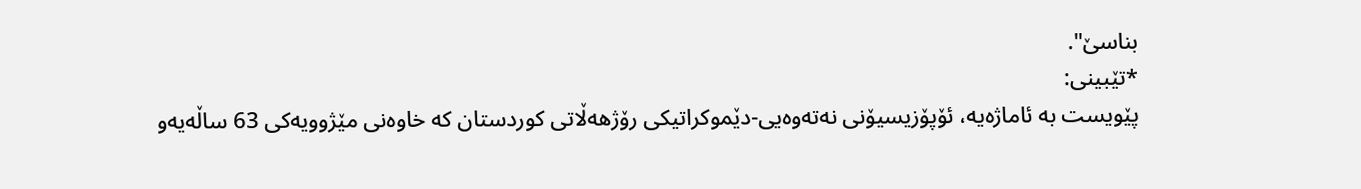بناسێ‌".
*تێبینی‌:
پێویست به‌ ئاماژه‌یه‌، ئۆپۆزیسیۆنی‌ نه‌ته‌وه‌یی‌-دێموكراتیكی‌ رۆژهه‌ڵاتی‌ كوردستان كه‌ خاوه‌نی‌ مێژوویه‌كی‌ 63 ساڵه‌یه‌و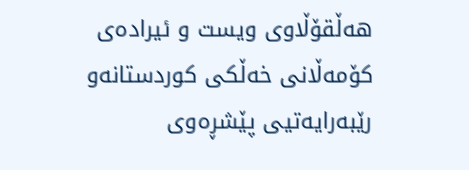هه‌ڵقۆڵاوی‌ ویست و ئیراده‌ی‌ كۆمه‌ڵانی‌ خه‌ڵكی‌ كوردستانه‌و رێبه‌رایه‌تیی‌ پێشڕه‌وی‌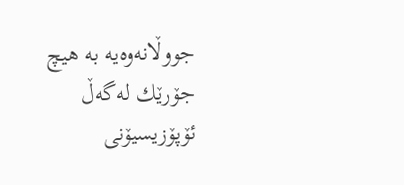جووڵانه‌وه‌یه‌ به‌ هیچ جۆرێك له‌گه‌ڵ ئۆپۆزیسیۆنی‌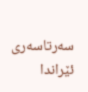سه‌رتاسه‌ری‌ ئێراندا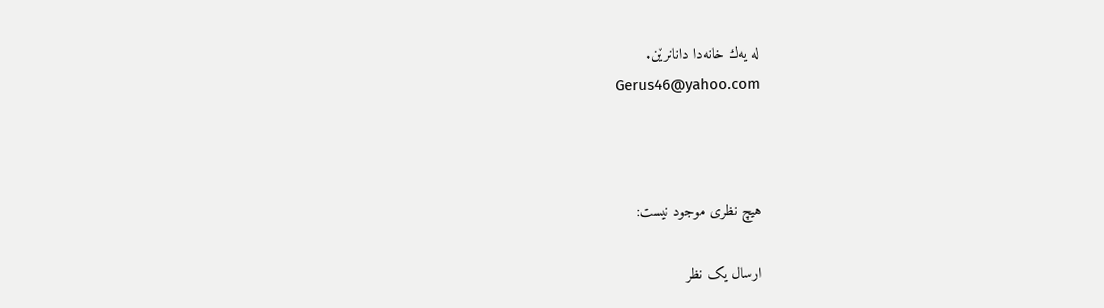له‌ یه‌ك خانه‌دا دانانرێن.
Gerus46@yahoo.com



هیچ نظری موجود نیست:

ارسال یک نظر